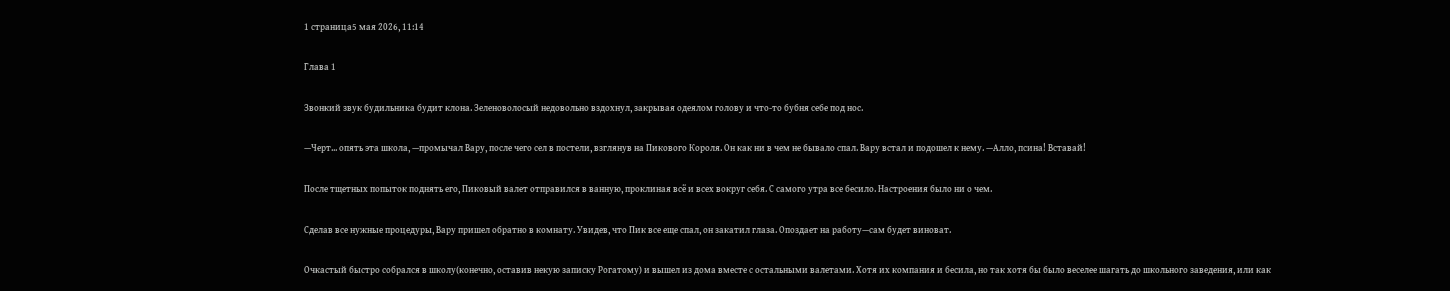1 страница5 мая 2026, 11:14

Глава 1

Звонкий звук будильника будит клона. Зеленоволосый недовольно вздохнул, закрывая одеялом голову и что-то бубня себе под нос.

—Черт... опять эта школа, —промычал Вару, после чего сел в постели, взглянув на Пикового Короля. Он как ни в чем не бывало спал. Вару встал и подошел к нему. —Алло, псина! Вставай!

После тщетных попыток поднять его, Пиковый валет отправился в ванную, проклиная всё и всех вокруг себя. С самого утра все бесило. Настроения было ни о чем.

Сделав все нужные процедуры, Вару пришел обратно в комнату. Увидев, что Пик все еще спал, он закатил глаза. Опоздает на работу—сам будет виноват.

Очкастый быстро собрался в школу(конечно, оставив некую записку Рогатому) и вышел из дома вместе с остальными валетами. Хотя их компания и бесила, но так хотя бы было веселее шагать до школьного заведения, или как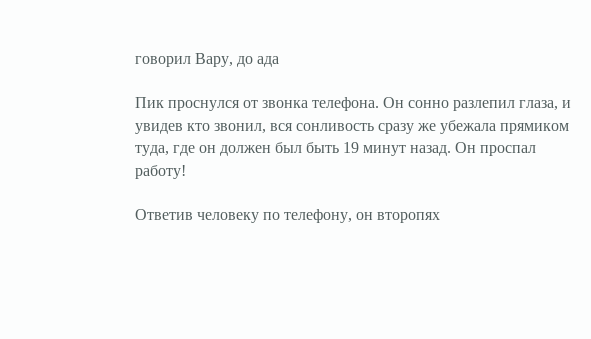говорил Вару, до ада

Пик проснулся от звонка телефона. Он сонно разлепил глаза, и увидев кто звонил, вся сонливость сразу же убежала прямиком туда, где он должен был быть 19 минут назад. Он проспал работу!

Ответив человеку по телефону, он второпях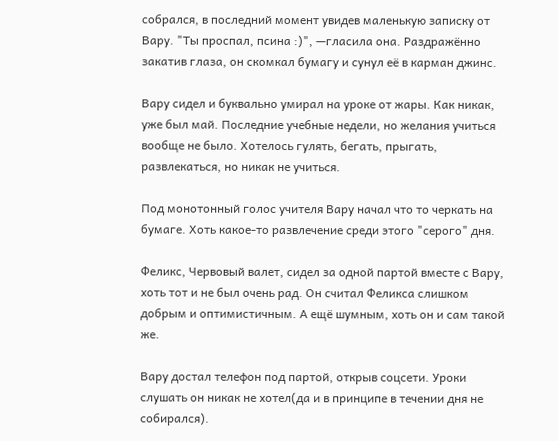собрался, в последний момент увидев маленькую записку от Вару. "Ты проспал, псина :)", —гласила она. Раздражённо закатив глаза, он скомкал бумагу и сунул её в карман джинс.

Вару сидел и буквально умирал на уроке от жары. Как никак, уже был май. Последние учебные недели, но желания учиться вообще не было. Хотелось гулять, бегать, прыгать, развлекаться, но никак не учиться.

Под монотонный голос учителя Вару начал что то черкать на бумаге. Хоть какое-то развлечение среди этого "серого" дня.

Феликс, Червовый валет, сидел за одной партой вместе с Вару, хоть тот и не был очень рад. Он считал Феликса слишком добрым и оптимистичным. А ещё шумным, хоть он и сам такой же.

Вару достал телефон под партой, открыв соцсети. Уроки слушать он никак не хотел(да и в принципе в течении дня не собирался).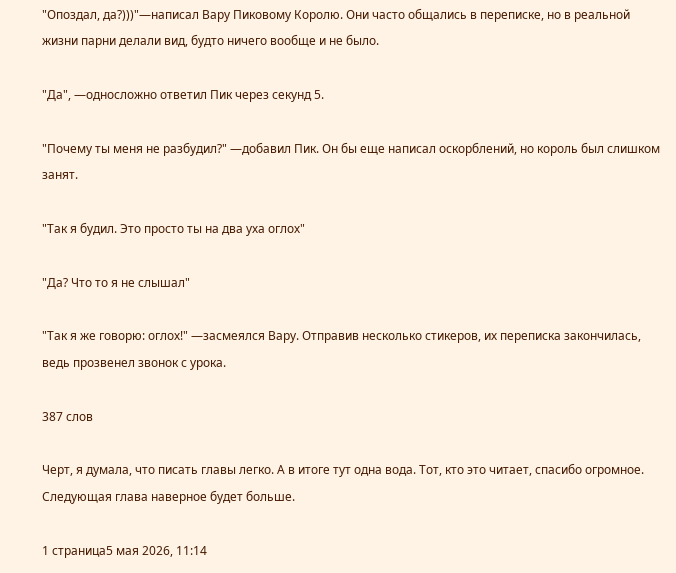"Опоздал, да?)))"—написал Вару Пиковому Королю. Они часто общались в переписке, но в реальной жизни парни делали вид, будто ничего вообще и не было.

"Да", —односложно ответил Пик через секунд 5.

"Почему ты меня не разбудил?" —добавил Пик. Он бы еще написал оскорблений, но король был слишком занят.

"Так я будил. Это просто ты на два уха оглох"

"Да? Что то я не слышал"

"Так я же говорю: оглох!" —засмеялся Вару. Отправив несколько стикеров, их переписка закончилась, ведь прозвенел звонок с урока.

387 слов

Черт, я думала, что писать главы легко. А в итоге тут одна вода. Тот, кто это читает, спасибо огромное. Следующая глава наверное будет больше.

1 страница5 мая 2026, 11:14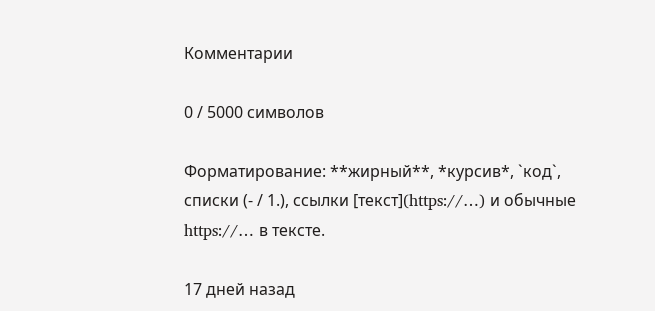Комментарии

0 / 5000 символов

Форматирование: **жирный**, *курсив*, `код`, списки (- / 1.), ссылки [текст](https://…) и обычные https://… в тексте.

17 дней назад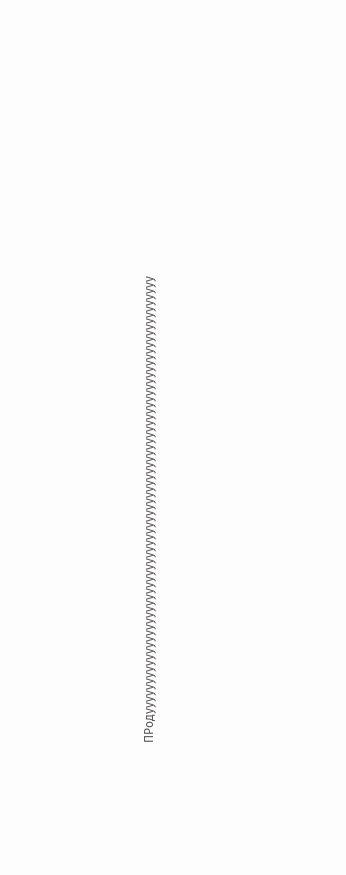ПРодууууууууууууууууууууууууууууууууууууууууууууууууууууууууууууууууууууууууу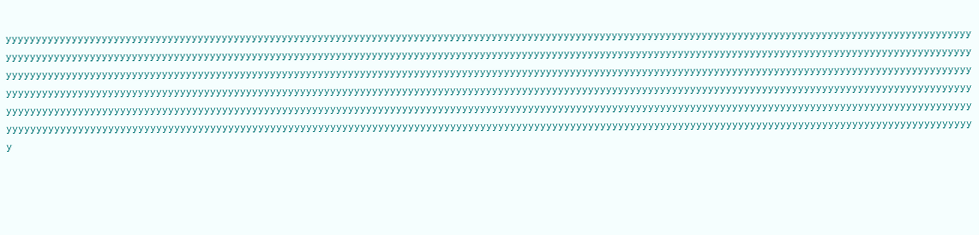ууууууууууууууууууууууууууууууууууууууууууууууууууууууууууууууууууууууууууууууууууууууууууууууууууууууууууууууууууууууууууууууууууууууууууууууууууууууууууууууууууууууууууууууууууууууууууууууууууууууууууууууууууууууууууууууууууууууууууууууууууууууууууууууууууууууууууууууууууууууууууууууууууууууууууууууууууууууууууууууууууууууууууууууууууууууууууууууууууууууууууууууууууууууууууууууууууууууууууууууууууууууууууууууууууууууууууууууууууууууууууууууууууууууууууууууууууууууууууууууууууууууууууууууууууууууууууууууууууууууууууууууууууууууууууууууууууууууууууууууууууууууууууууууууууууууууууууууууууууууууууууууууууууууууууууууууууууууууууууууууууууууууууууууууууууууууууууууууууууууууууууууууууууууууууууууууууууууууууууууууууууууууууууууууууууууууууууууууууууууууууууууууууууууууууууууууууууууууууууууууууууууууууууууууууууууууууууууууууууууууууууууууууууууууууууууууууууууууууууууууууууууууууууууууууууууууууууууууууууууууууууууууууууууууууууууууууууууууууууууууууууууу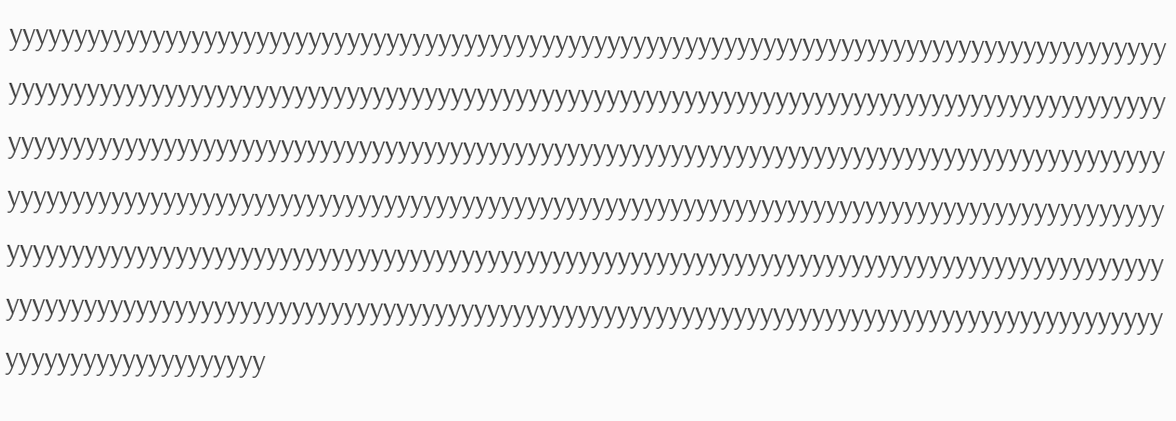уууууууууууууууууууууууууууууууууууууууууууууууууууууууууууууууууууууууууууууууууууууууууууууууууууууууууууууууууууууууууууууууууууууууууууууууууууууууууууууууууууууууууууууууууууууууууууууууууууууууууууууууууууууууууууууууууууууууууууууууууууууууууууууууууууууууууууууууууууууууууууууууууууууууууууууууууууууууууууууууууууууууууууууууууууууууууууууууууууууууууууууууууууууууууууууууууууууууууууууууууууууууууууууууууууууууууууууууууууууууууууууууууууууууууууууууууууууууууууууууууууууууууууууууууууууууууууууууууууууууууууууууууууууууууууууууууууууууууу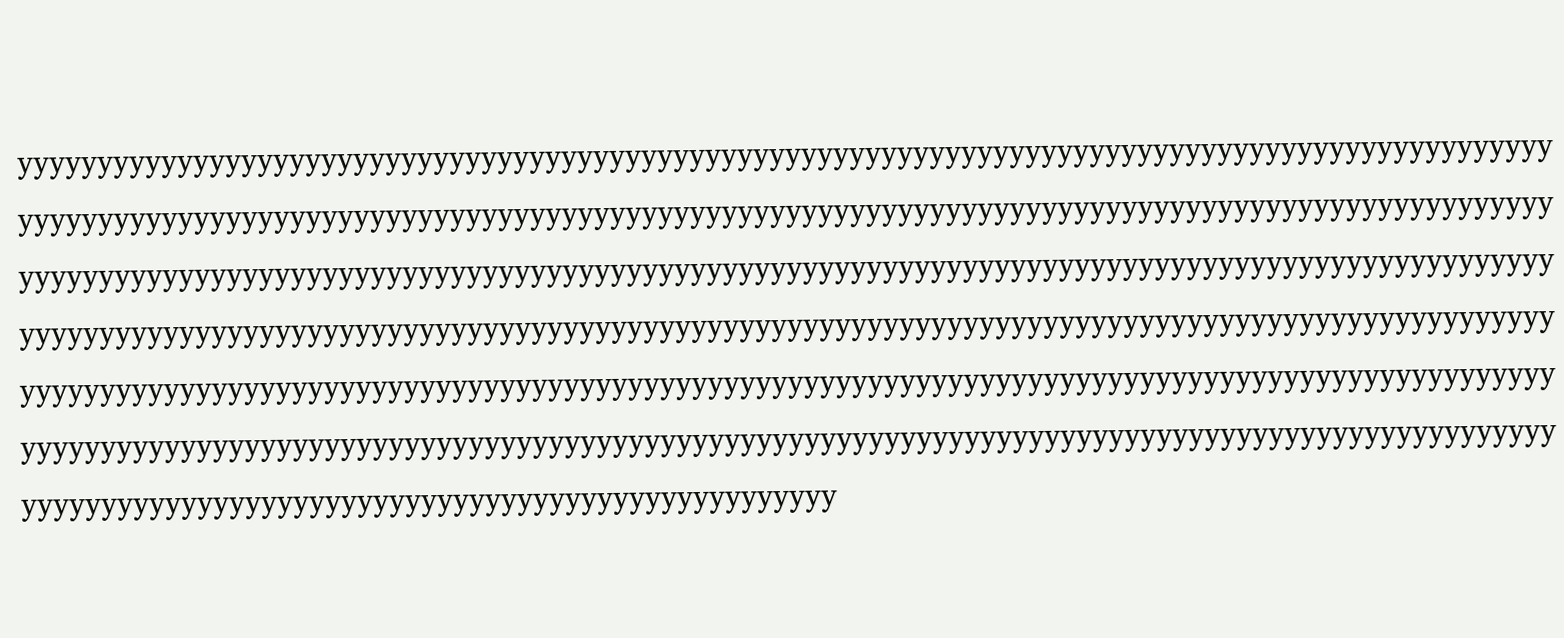ууууууууууууууууууууууууууууууууууууууууууууууууууууууууууууууууууууууууууууууууууууууууууууууууууууууууууууууууууууууууууууууууууууууууууууууууууууууууууууууууууууууууууууууууууууууууууууууууууууууууууууууууууууууууууууууууууууууууууууууууууууууууууууууууууууууууууууууууууууууууууууууууууууууууууууууууууууууууууууууууууууууууууууууууууууууууууууууууууууууууууууууууууууууууууууууууууууууууууууууууууууууууууууууууууууууууууууууууууууууууууууууууууууууууууууууууууууууууууууууууууууууууууууууууууууууууууууууууууууууууууууууууууууууууууууууууууууууууууууууууууууууууууууууууууууууууууууууууууууууууууууууууууууууууууууууууууу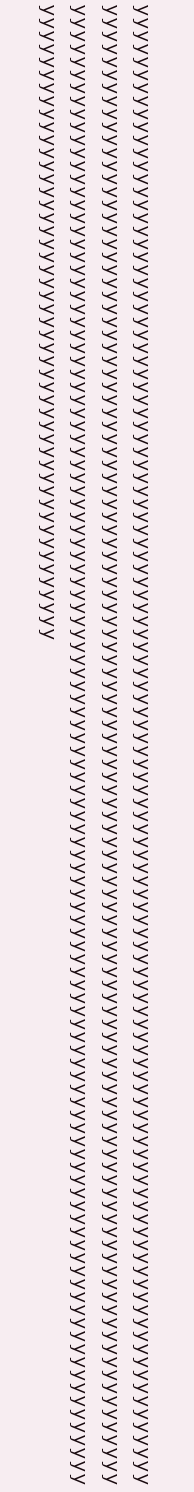ууууууууууууууууууууууууууууууууууууууууууууууууууууууууууууууууууууууууууууууууууууууууууууууууууууууууууууууууууууууууууууууууууууууууууууууууууууууууууууууууууууууууууууууууууууууууууууууууууууууууууууууууууууууууууууууууууууууууууууууууууууууууууууууууууууууууууууууууууууууууууууууууууууууууууууууууууууууууууууууууууууууууууууууууууууууууууууууууууууууууууууууууууууууууууууууууууууууу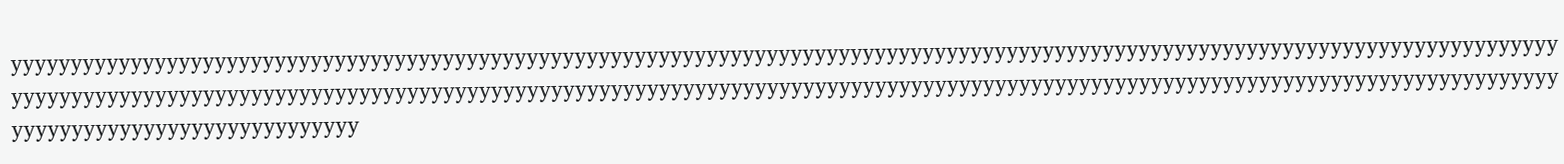ууууууууууууууууууууууууууууууууууууууууууууууууууууууууууууууууууууууууууууууууууууууууууууууууууууууууууууууууууууууууууууууууууууууууууууууууууууууууууууууууууууууууууууууууууууууууууууууууууууууууууууууууууууууууууууууууууууууууууууууууууууууууууууууууууууууууууууууууууууууууууууууу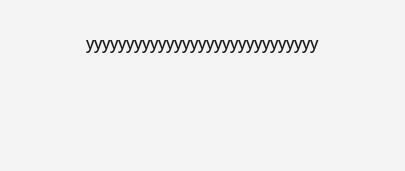ууууууууууууууууууууууууууууу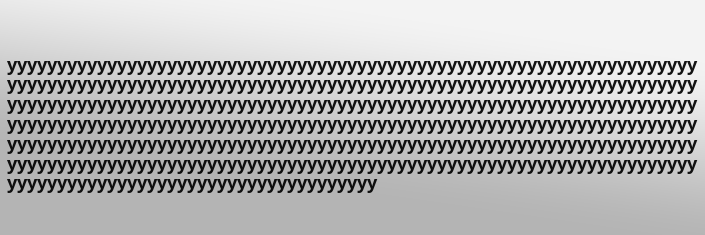ууууууууууууууууууууууууууууууууууууууууууууууууууууууууууууууууууууууууууууууууууууууууууууууууууууууууууууууууууууууууууууууууууууууууууууууууууууууууууууууууууууууууууууууууууууууууууууууууууууууууууууууууууууууууууууууууууууууууууууууууууууууууууууууууууууууууууууууууууууууууууууууууууууууууууууууууууууууууууууууууууууууууууууууууууууууууууууууууууууууууууууууууууууууууууууууууууууууууууууууууууууууууууууууууууууууууууууууууууууууууууууууууууу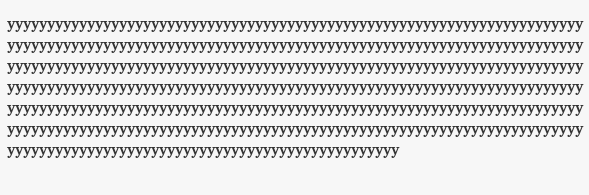ууууууууууууууууууууууууууууууууууууууууууууууууууууууууууууууууууууууууууууууууууууууууууууууууууууууууууууууууууууууууууууууууууууууууууууууууууууууууууууууууууууууууууууууууууууууууууууууууууууууууууууууууууууууууууууууууууууууууууууууууууууууууууууууууууууууууууууууууууууууууууууууууууууууууууууууууууууууууууууууууууууууууууууууууууууууууууууууууууууууууууууууууууууууууууууууууууууууууууууууууууууууууууууууууууууууууууууууууууууууууууууууууууууууууууууууууууууууууууууууууу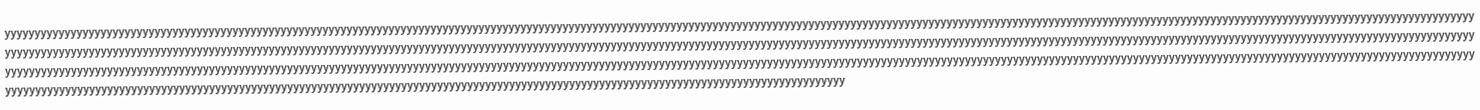ууууууууууууууууууууууууууууууууууууууууууууууууууууууууууууууууууууууууууууууууууууууууууууууууууууууууууууууууууууууууууууууууууууууууууууууууууууууууууууууууууууууууууууууууууууууууууууууууууууууууууууууууууууууууууууууууууууууууууууууууууууууууууууууууууууууууууууууууууууууууууууууууууууууууууууууууууууууууууууууууууууууууууууууууууууууууууууууууууууууууууууууууууууууууууууууууууууууууууууууууууууууууууууууууууууууууууууууууууууууууууууууууууууууууууууууууууууууууууууууууууууууууууууууууууууууууууууууууууууууууууууууууууууууууууууууууууууууууууууууууууууууууууууууууууууууууууууууууууууууууууууууууууууууууууууууууууууууууууууууууууууууууууууууууууууууууууууууууууууууууууууууууууууууууууууууууууууууууууууууууууууууууууууууууууууууууууууууууууууууууууууууууууууууууууууууууууууууууууууууууууууууууууууууууууууууууууууууууууууууууууууууууууууууууууууууууууууууууууу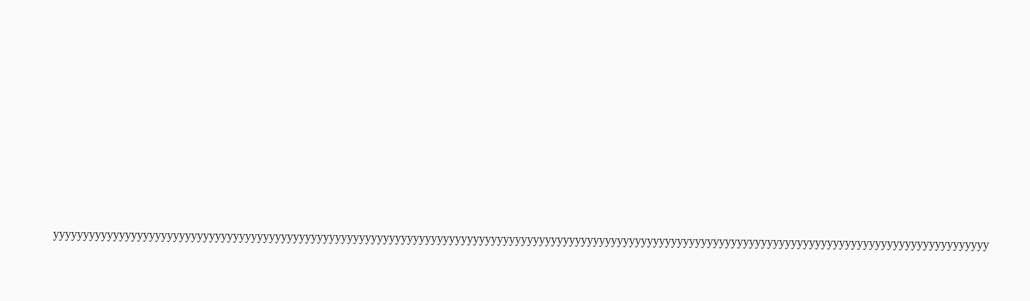уууууууууууууууууууууууууууууууууууууууууууууууууууууууууууууууууууууууууууууууууууууууууууууууууууууууууууууууууууууууууууууууууууууууууууууууууууууууууууу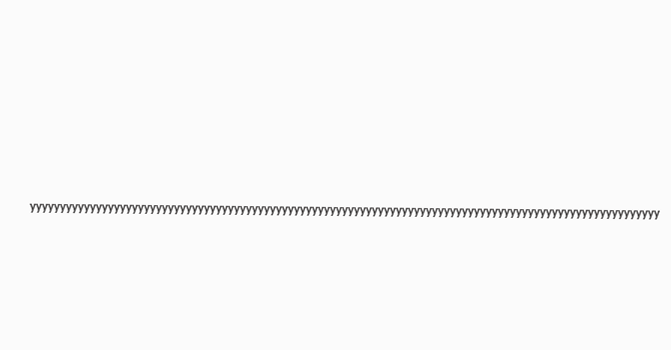ууууууууууууууууууууууууууууууууууууууууууууууууууууууууууууууууууууууууууууууууууууууууууууууууууууууууу